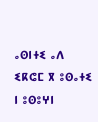ⴰⵙⵏⵜⵉ ⴰⴷ ⵉⴽⵛⵎ ⴳ ⵓⵙⴰⵜⵉ ⵏ ⵓⵙⵓⵖⵏ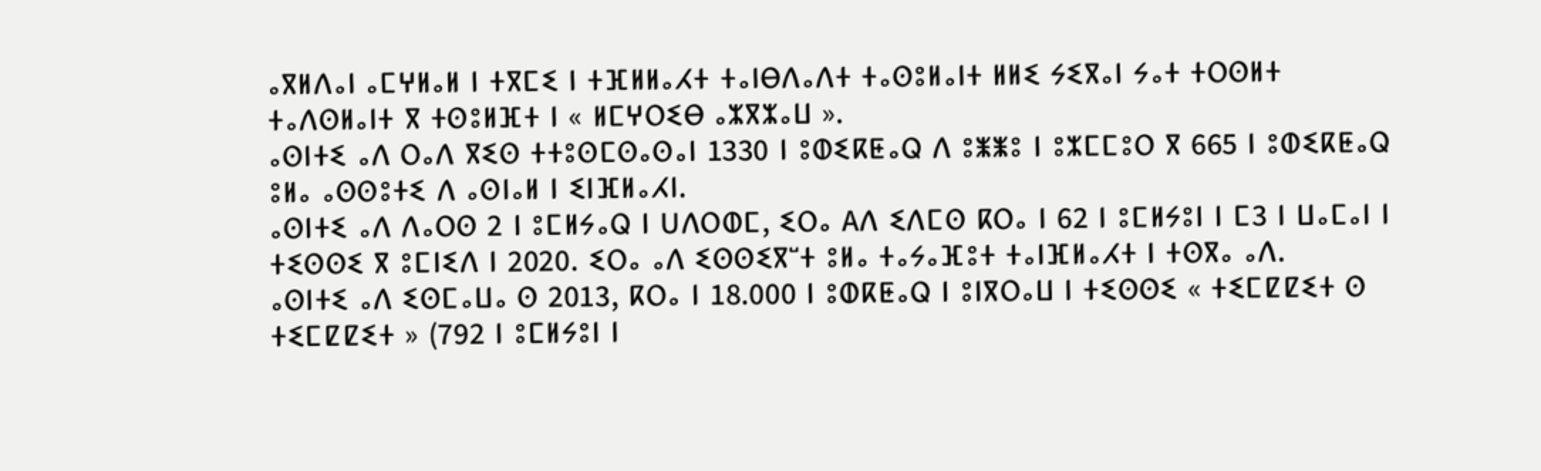ⴰⴳⵍⴷⴰⵏ ⴰⵎⵖⵍⴰⵍ ⵏ ⵜⴳⵎⵉ ⵏ ⵜⴼⵍⵍⴰⵃⵜ ⵜⴰⵏⴱⴷⴰⴷⵜ ⵜⴰⵙⵓⵍⴰⵏⵜ ⵍⵍⵉ ⵢⵉⴳⴰⵏ ⵢⴰⵜ ⵜⵔⵙⵍⵜ ⵜⴰⴷⵙⵍⴰⵏⵜ ⴳ ⵜⵙⵓⵍⴼⵜ ⵏ « ⵍⵎⵖⵔⵉⴱ ⴰⵣⴳⵣⴰⵡ ».
ⴰⵙⵏⵜⵉ ⴰⴷ ⵔⴰⴷ ⴳⵉⵙ ⵜⵜⵓⵙⵎⵙⴰⵙⴰⵏ 1330 ⵏ ⵓⵀⵉⴽⵟⴰⵕ ⴷ ⵓⵥⵥⵓ ⵏ ⵓⵣⵎⵎⵓⵔ ⴳ 665 ⵏ ⵓⵀⵉⴽⵟⴰⵕ ⵓⵍⴰ ⴰⵙⵙⵓⵜⵉ ⴷ ⴰⵙⵏⴰⵍ ⵏ ⵉⵏⴼⵍⴰⵃⵏ.
ⴰⵙⵏⵜⵉ ⴰⴷ ⴷⴰⵔⵙ 2 ⵏ ⵓⵎⵍⵢⴰⵕ ⵏ Uⴷⵔⵀⵎ, ⵉⵔⴰ Aⴷ ⵉⴷⵎⵙ ⴽⵔⴰ ⵏ 62 ⵏ ⵓⵎⵍⵢⵓⵏ ⵏ ⵎ3 ⵏ ⵡⴰⵎⴰⵏ ⵏ ⵜⵉⵙⵙⵉ ⴳ ⵓⵎⵏⵉⴷ ⵏ 2020. ⵉⵔⴰ ⴰⴷ ⵉⵙⵙⵉⴳⵯⵜ ⵓⵍⴰ ⵜⴰⵢⴰⴼⵓⵜ ⵜⴰⵏⴼⵍⴰⵃⵜ ⵏ ⵜⵙⴳⴰ ⴰⴷ.
ⴰⵙⵏⵜⵉ ⴰⴷ ⵉⵙⵎⴰⵡⴰ ⵙ 2013, ⴽⵔⴰ ⵏ 18.000 ⵏ ⵓⵀⴽⵟⴰⵕ ⵏ ⵓⵏⴳⵔⴰⵡ ⵏ ⵜⵉⵙⵙⵉ « ⵜⵉⵎⵇⵇⵉⵜ ⵙ ⵜⵉⵎⵇⵇⵉⵜ » (792 ⵏ ⵓⵎⵍⵢⵓⵏ ⵏ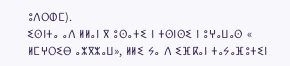ⵓⴷⵔⵀⵎ).
ⵉⵙⵏⵜⴰ ⴰⴷ ⵍⵍⴰⵏ ⴳ ⵓⵙⴰⵜⵉ ⵏ ⵜⵙⵏⵙⵉ ⵏ ⵓⵖⴰⵡⴰⵙ « ⵍⵎⵖⵔⵉⴱ ⴰⵣⴳⵣⴰⵡ», ⵍⵍⵉ ⵢⴰ ⴷ ⵉⴼⴽⴰⵏ ⵜⴰⵢⴰⴼⵓⵜⵉⵏ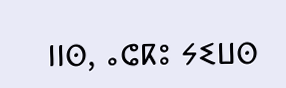ⵏⵏⵙ, ⴰⵛⴽⵓ ⵢⵉⵡⵙ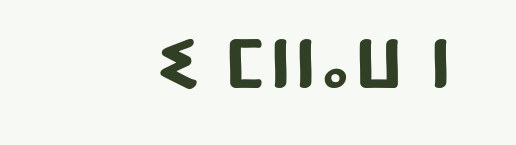ⵉ ⵎⵏⵏⴰⵡ ⵏ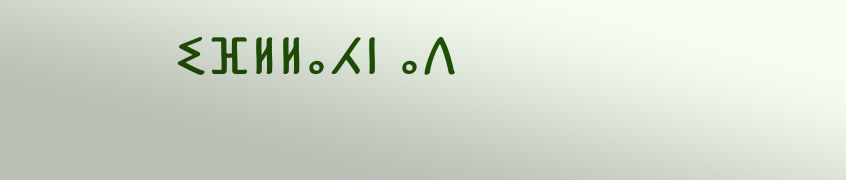ⵉⴼⵍⵍⴰⵃⵏ ⴰⴷ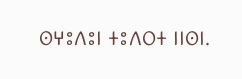ⵙⵖⵓⴷⵓⵏ ⵜⵓⴷⵔⵜ ⵏⵏⵙⵏ.